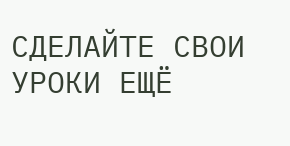СДЕЛАЙТЕ СВОИ УРОКИ ЕЩЁ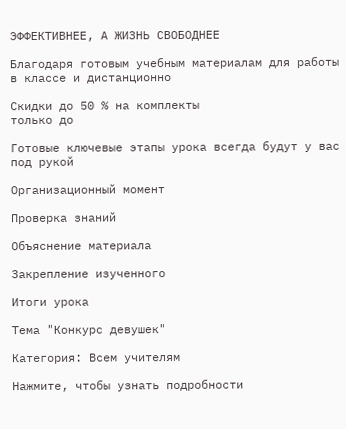ЭФФЕКТИВНЕЕ, А ЖИЗНЬ СВОБОДНЕЕ

Благодаря готовым учебным материалам для работы в классе и дистанционно

Скидки до 50 % на комплекты
только до

Готовые ключевые этапы урока всегда будут у вас под рукой

Организационный момент

Проверка знаний

Объяснение материала

Закрепление изученного

Итоги урока

Тема "Конкурс девушек"

Категория: Всем учителям

Нажмите, чтобы узнать подробности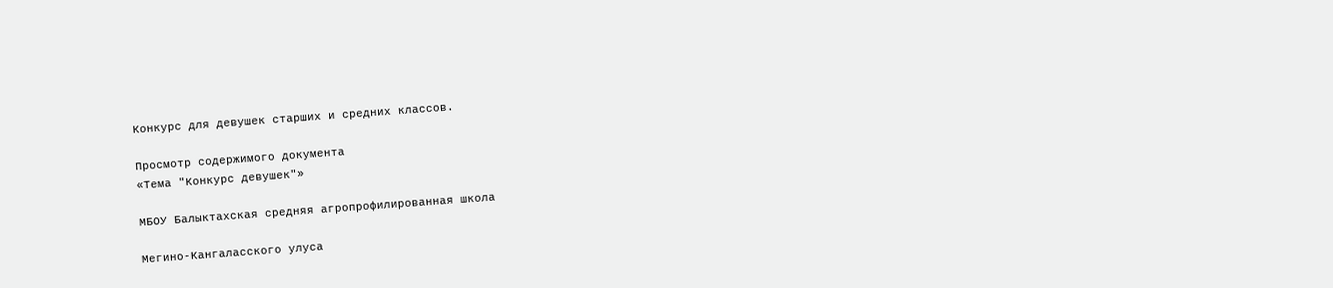Конкурс для девушек старших и средних классов.

Просмотр содержимого документа
«Тема "Конкурс девушек"»

МБОУ Балыктахская средняя агропрофилированная школа

Мегино-Кангаласского улуса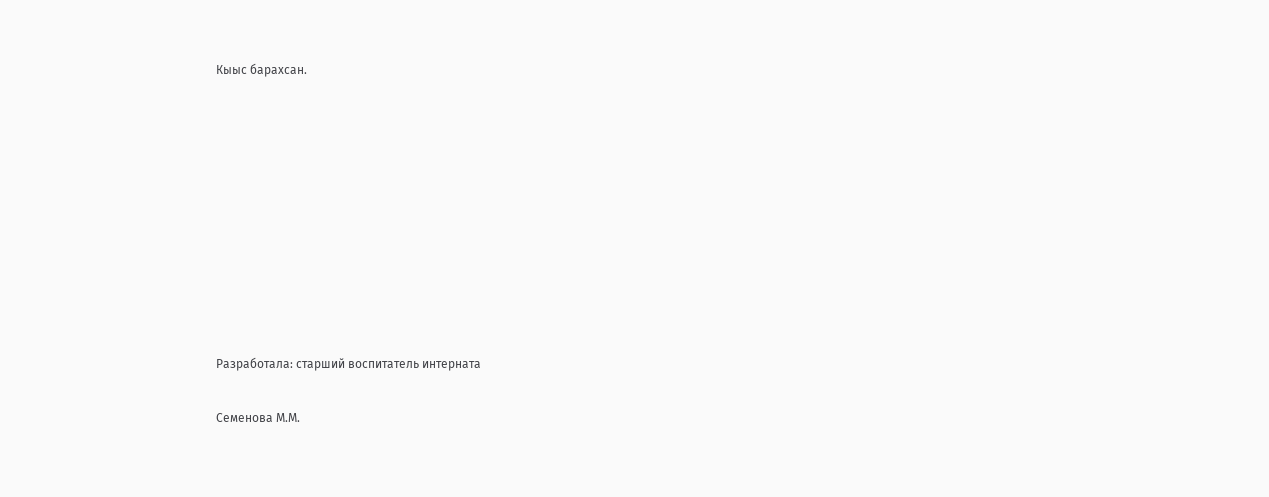Кыыс барахсан.










Разработала: старший воспитатель интерната

Семенова М.М.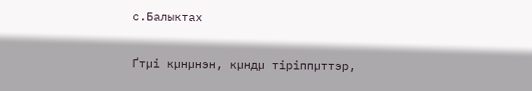с.Балыктах

Ґтµі кµнµнэн, кµндµ тіріппµттэр,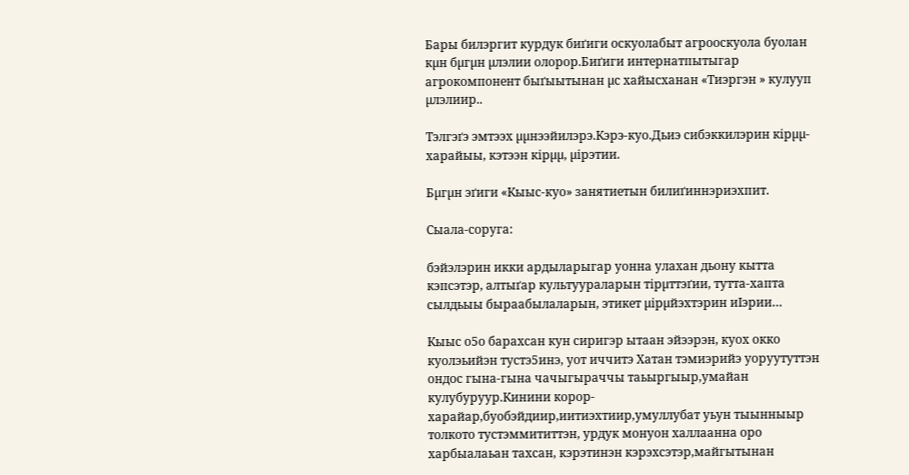Бары билэргит курдук биґиги оскуолабыт агрооскуола буолан кµн бµгµн µлэлии олорор.Биґиги интернатпытыгар агрокомпонент быґыытынан µс хайысханан «Тиэргэн » кулууп µлэлиир..

Тэлгэґэ эмтээх µµнээйилэрэ.Кэрэ-куо.Дьиэ сибэккилэрин кірµµ-харайыы, кэтээн кірµµ, µірэтии.

Бµгµн эґиги «Кыыс-куо» занятиетын билиґиннэриэхпит.

Сыала-соруга:

бэйэлэрин икки ардыларыгар уонна улахан дьону кытта кэпсэтэр, алтыґар культуураларын тірµттэґии, тутта-хапта сылдьыы быраабылаларын, этикет µірµйэхтэрин иІэрии…

Кыыс о5о барахсан кун сиригэр ытаан эйээрэн, куох окко куолэьийэн тустэ5инэ, уот иччитэ Хатан тэмиэрийэ уоруутуттэн ондос гына-гына чачыгыраччы таьыргыыр,умайан кулубуруур.Кинини корор-харайар,буобэйдиир,иитиэхтиир,умуллубат уьун тыынныыр толкото тустэммититтэн, урдук монуон халлаанна оро харбыалаьан тахсан, кэрэтинэн кэрэхсэтэр,майгытынан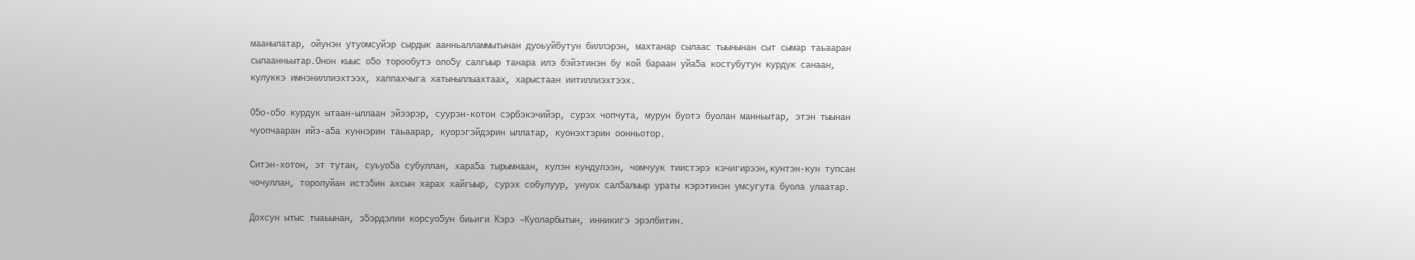маанылатар, ойунэн утуомсуйэр сырдык аанньалламмытынан дуоьуйбутун биллэрэн, махтанар сылаас тыынынан сыт сымар таьааран сылаанньытар.Онон кыыс о5о торообутэ оло5у салгыыр танара илэ бэйэтинэн бу кой бараан уйа5а костубутун курдук санаан, кулуккэ имнэниллиэхтээх, хаппахчыга хатыныллыахтаах, харыстаан иитиллиэхтээх.

О5о-о5о курдук ытаан-ыллаан эйээрэр, суурэн-котон сэрбэкэчийэр, сурэх чопчута, мурун буотэ буолан манньытар, этэн тыынан чуопчааран ийэ-а5а куннэрин таьаарар, куорэгэйдэрин ыллатар, куонэхтэрин оонньотор.

Ситэн-хотон, эт тутан, суьуо5а субуллан, хара5а тырымнаан, кулэн кундулээн, чомчуук тиистэрэ кэчигирээн,кунтэн-кун тупсан чочуллан, торолуйан истэ5ин ахсын харах хайгыыр, сурэх собулуур, унуох сал5алыыр ураты кэрэтинэн умсугута буола улаатар.

Дохсун ытыс тыаьынан, э5эрдэлии корсуо5ун биьиги Кэрэ –Куоларбытын, инникигэ эрэлбитин.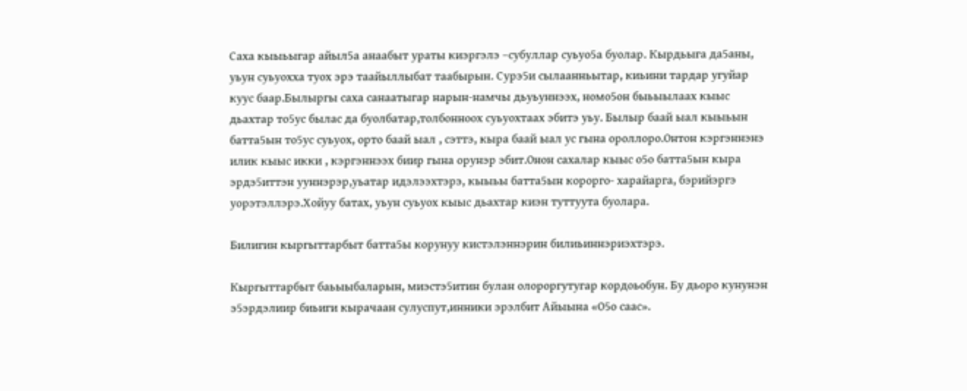Саха кыыьыгар айыл5а анаабыт ураты киэргэлэ –субуллар суьуо5а буолар. Кырдьыга да5аны, уьун суьуохха туох эрэ таайыллыбат таабырын. Сурэ5и сылаанньытар, киьини тардар угуйар куус баар.Былыргы саха санаатыгар нарын-намчы дьуьуннээх, номо5он быьыылаах кыыс дьахтар то5ус былас да буолбатар,толбонноох суьуохтаах эбитэ уьу. Былыр баай ыал кыыьын батта5ын то5ус суьуох, орто баай ыал , сэттэ, кыра баай ыал ус гына ороллоро.Онтон кэргэннэнэ илик кыыс икки , кэргэннээх биир гына орунэр эбит.Онон сахалар кыыс о5о батта5ын кыра эрдэ5иттэн ууннэрэр,уьатар идэлээхтэрэ, кыыьы батта5ын корорго- харайарга, бэрийэргэ уорэтэллэрэ.Хойуу батах, уьун суьуох кыыс дьахтар киэн туттуута буолара.

Билигин кыргыттарбыт батта5ы корунуу кистэлэннэрин билиьиннэриэхтэрэ.

Кыргыттарбыт баьыыбаларын, миэстэ5итин булан олороргутугар кордоьобун. Бу дьоро кунунэн э5эрдэлиир биьиги кырачаан сулуспут,инники эрэлбит Айыына «О5о саас».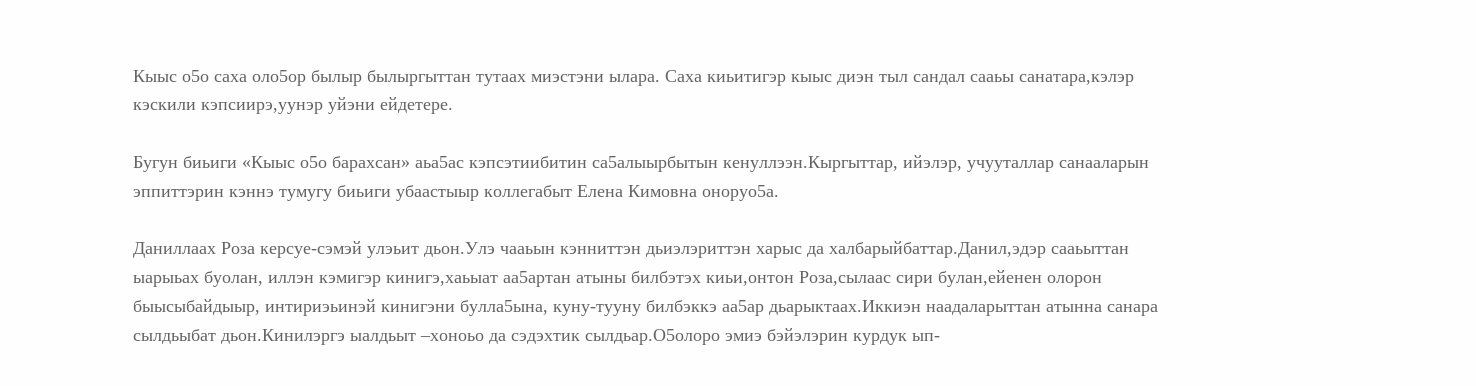Кыыс о5о саха оло5ор былыр былыргыттан тутаах миэстэни ылара. Саха киьитигэр кыыс диэн тыл сандал сааьы санатара,кэлэр кэскили кэпсиирэ,уунэр уйэни ейдетере.

Бугун биьиги «Кыыс о5о барахсан» аьа5ас кэпсэтиибитин са5алыырбытын кенуллээн.Кыргыттар, ийэлэр, учууталлар санааларын эппиттэрин кэннэ тумугу биьиги убаастыыр коллегабыт Елена Кимовна оноруо5а.

Даниллаах Роза керсуе-сэмэй улэьит дьон.Улэ чааьын кэнниттэн дьиэлэриттэн харыс да халбарыйбаттар.Данил,эдэр сааьыттан ыарыьах буолан, иллэн кэмигэр кинигэ,хаьыат аа5артан атыны билбэтэх киьи,онтон Роза,сылаас сири булан,ейенен олорон быысыбайдыыр, интириэьинэй кинигэни булла5ына, куну-тууну билбэккэ аа5ар дьарыктаах.Иккиэн наадаларыттан атынна санара сылдьыбат дьон.Кинилэргэ ыалдьыт –хоноьо да сэдэхтик сылдьар.О5олоро эмиэ бэйэлэрин курдук ып-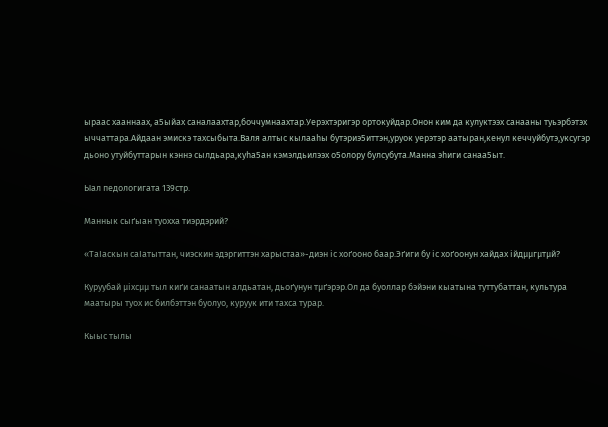ыраас хааннаах, а5ыйах саналаахтар,боччумнаахтар.Уерэхтэригэр ортокуйдар.Онон ким да кулуктээх санааны туьэрбэтэх ыччаттара.Айдаан эмискэ тахсыбыта.Валя алтыс кылааhы бутэриэ5иттэн,уруок уерэтэр аатыран,кенул кеччуйбутэ,уксугэр дьоно утуйбуттарын кэннэ сылдьара,куhа5ан кэмэлдьилээх о5олору булсубута.Манна эhиги санаа5ыт.

Ыал педологигата 139стр.

Маннык сыґыан туохха тиэрдэрий?

«ТаІаскын саІатыттан, чиэскин эдэргиттэн харыстаа»-диэн іс хоґооно баар.Эґиги бу іс хоґоонун хайдах ійдµµгµтµй?

Куруубай µіхсµµ тыл киґи санаатын алдьатан, дьоґунун тµґэрэр.Ол да буоллар бэйэни кыатына туттубаттан, культура маатыры туох ис билбэттэн буолуо, куруук ити тахса турар.

Кыыс тылы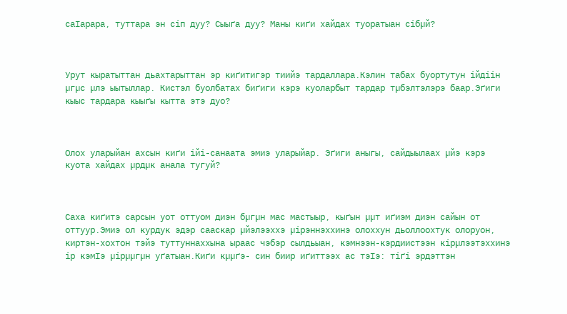саІарара, туттара эн сіп дуу? Сыыґа дуу? Маны киґи хайдах туоратыан сібµй?



Урут кыратыттан дьахтарыттан эр киґитигэр тиийэ тардаллара.Кэлин табах буортутун ійдіін µгµс µлэ ыытыллар. Кистэл буолбатах биґиги кэрэ куоларбыт тардар тµбэлтэлэрэ баар.Эґиги кыыс тардара кыыґы кытта этэ дуо?



Олох уларыйан ахсын киґи ійі-санаата эмиэ уларыйар. Эґиги аныгы, сайдыылаах µйэ кэрэ куота хайдах µрдµк анала тугуй?



Саха киґитэ сарсын уот оттуом диэн бµгµн мас мастыыр, кыґын µµт иґиэм диэн сайын от оттуур.Эмиэ ол курдук эдэр сааскар µйэлээххэ µірэннэххинэ олоххун дьоллоохтук олоруон, киртэн-хохтон тэйэ туттуннаххына ыраас чэбэр сылдьыан, кэмнээн-кэрдиистээн кірµлээтэххинэ ір кэмІэ µірµµгµн уґатыан.Киґи кµµґэ- син биир иґиттээх ас тэІэ: тіґі эрдэттэн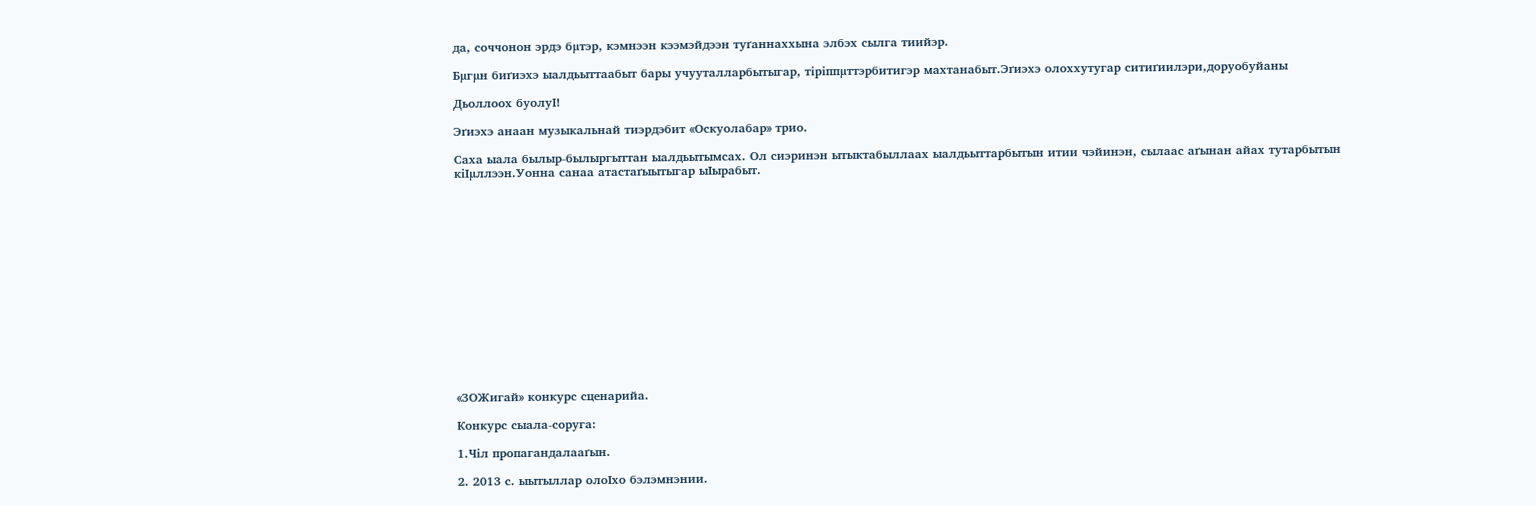да, соччонон эрдэ бµтэр, кэмнээн кээмэйдээн туґаннаххына элбэх сылга тиийэр.

Бµгµн биґиэхэ ыалдьыттаабыт бары учууталларбытыгар, тіріппµттэрбитигэр махтанабыт.Эґиэхэ олоххутугар ситиґиилэри,доруобуйаны

Дьоллоох буолуІ!

Эґиэхэ анаан музыкальнай тиэрдэбит «Оскуолабар» трио.

Саха ыала былыр-былыргыттан ыалдьытымсах. Ол сиэринэн ытыктабыллаах ыалдьыттарбытын итии чэйинэн, сылаас аґынан айах тутарбытын кіІµллээн.Уонна санаа атастаґыытыгар ыІырабыт.















«ЗОЖигай» конкурс сценарийа.

Конкурс сыала-соруга:

1.Чіл пропагандалааґын.

2. 2013 с. ыытыллар олоІхо бэлэмнэнии.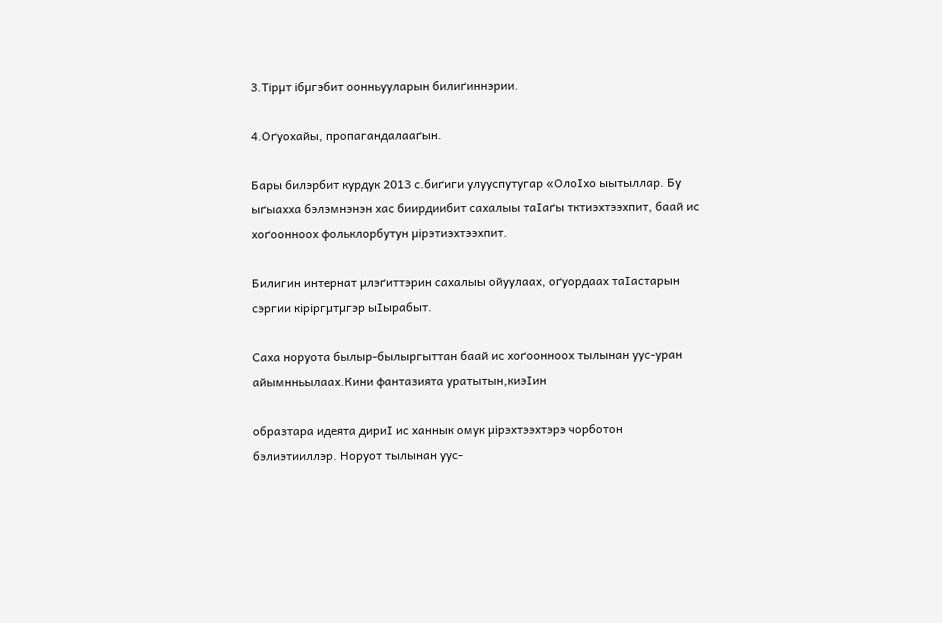3.Тірµт ібµгэбит оонньууларын билиґиннэрии.

4.Оґуохайы, пропагандалааґын.

Бары билэрбит курдук 2013 с.биґиги улууспутугар «ОлоІхо ыытыллар. Бу ыґыахха бэлэмнэнэн хас биирдиибит сахалыы таІаґы тктиэхтээхпит, баай ис хоґоонноох фольклорбутун µірэтиэхтээхпит.

Билигин интернат µлэґиттэрин сахалыы ойуулаах, оґуордаах таІастарын сэргии кіріргµтµгэр ыІырабыт.

Саха норуота былыр-былыргыттан баай ис хоґоонноох тылынан уус-уран айымнньылаах.Кини фантазията уратытын,киэІин

образтара идеята дириІ ис ханнык омук µірэхтээхтэрэ чорботон бэлиэтииллэр. Норуот тылынан уус-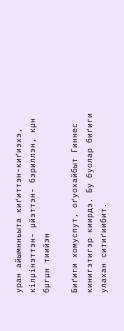уран айымнньыта киґиттэн-киґиэхэ, кілµінэттэн- µйэттэн- бэриллэн, кµн бµгµн тиийэн

Биґиги хомуспут, оґуохайбыт Гиннес кинигэтигэр киирдэ. Бу буолар биґиги улахан ситиґиибит.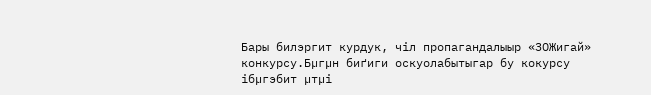Бары билэргит курдук, чіл пропагандалыыр «ЗОЖигай» конкурсу.Бµгµн биґиги оскуолабытыгар бу кокурсу ібµгэбит µтµі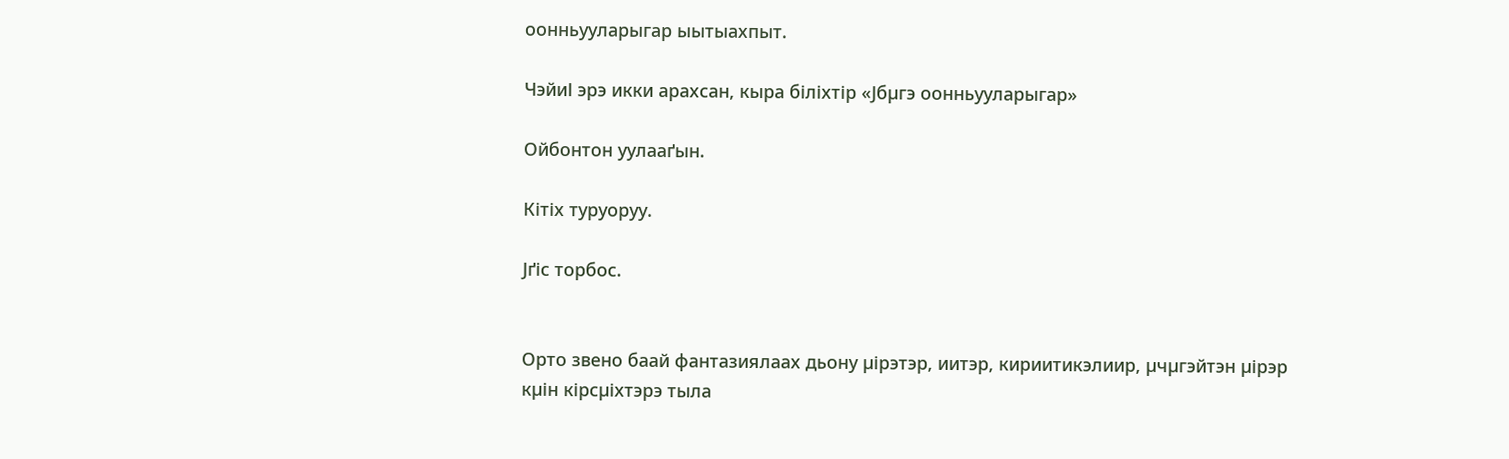оонньууларыгар ыытыахпыт.

ЧэйиІ эрэ икки арахсан, кыра біліхтір «Јбµгэ оонньууларыгар»

Ойбонтон уулааґын.

Кітіх туруоруу.

Јґіс торбос.


Орто звено баай фантазиялаах дьону µірэтэр, иитэр, кириитикэлиир, µчµгэйтэн µірэр кµін кірсµіхтэрэ тыла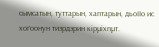сымсатын, туттарын, хаптарын, дьоІІо ис хоґоонун тиэрдэрин кірµіхпµт.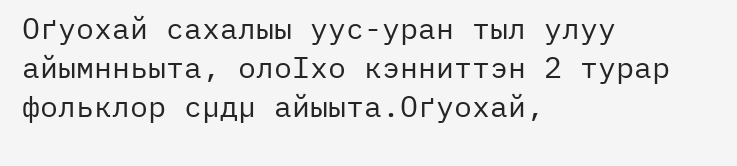Оґуохай сахалыы уус-уран тыл улуу айымнньыта, олоІхо кэнниттэн 2 турар фольклор сµдµ айыыта.Оґуохай,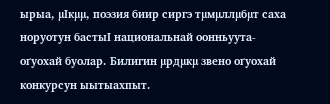ырыа, µІкµµ, поэзия биир сиргэ тµмµллµбµт саха норуотун бастыІ национальнай оонньуута-оґуохай буолар. Билигин µрдµкµ звено оґуохай конкурсун ыытыахпыт.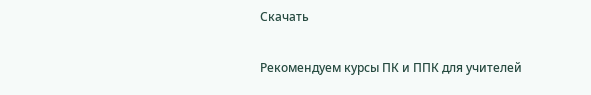Скачать

Рекомендуем курсы ПК и ППК для учителей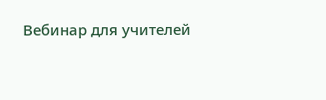Вебинар для учителей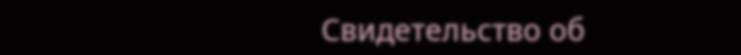Свидетельство об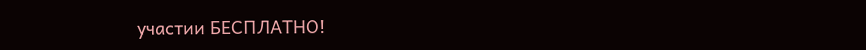участии БЕСПЛАТНО!